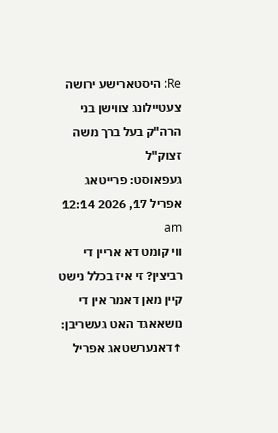Re: היסטארישע ירושה צעטיילונג צווישן בני הרה"ק בעל ברך משה זצוק"ל
געפאוסט: פרייטאג אפריל 17, 2026 12:14 am
ווי קומט דא אריין די רביצין? זי איז בכלל נישט קיין מאן דאמר אין די נושאאגד האט געשריבן: ↑דאנערשטאג אפריל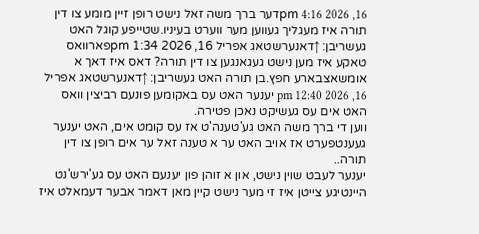16, 2026 4:16 pmדער ברך משה זאל נישט רופן זיין מומע צו דין תורה איז מעגליך געווען מער ווערט בעיניו.שטייפע קוגל האט געשריבן: ↑דאנערשטאג אפריל 16, 2026 1:34 pmפארוואס טאקע איז מען נישט געגאנגען צו דין תורה? דאס איז דאך א אומשאצבארע חפץ.בן תורה האט געשריבן: ↑דאנערשטאג אפריל 16, 2026 12:40 pm יענער האט עס באקומען פונעם רביצין וואס האט אים עס געשיקט נאכן פטירה.
ווען די ברך משה האט גע'טענה'ט אז עס קומט אים, האט יענער געענטפערט אז אויב האט ער א טענה זאל ער אים רופן צו דין תורה..
יענער לעבט שוין נישט, און א זוהן פון יענעם האט עס גע'ירש'נט
היינטיגע צייטן איז זי מער נישט קיין מאן דאמר אבער דעמאלט איז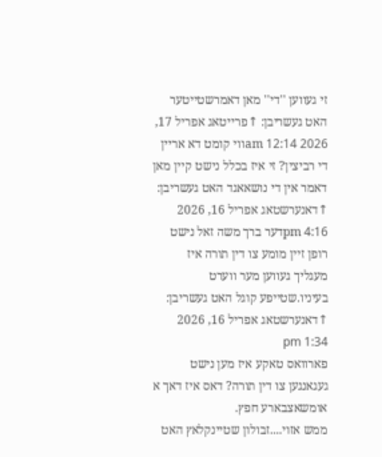זי געווען ''די'' מאן דאמרשטייטער האט געשריבן: ↑פרייטאג אפריל 17, 2026 12:14 amווי קומט דא אריין די רביצין? זי איז בכלל נישט קיין מאן דאמר אין די נושאאגד האט געשריבן: ↑דאנערשטאג אפריל 16, 2026 4:16 pmדער ברך משה זאל נישט רופן זיין מומע צו דין תורה איז מעגליך געווען מער ווערט בעיניו.שטייפע קוגל האט געשריבן: ↑דאנערשטאג אפריל 16, 2026 1:34 pm
פארוואס טאקע איז מען נישט געגאנגען צו דין תורה? דאס איז דאך א אומשאצבארע חפץ.
ממש אזוי....זבולון שטיינקלאץ האט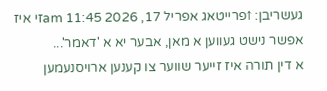געשריבן: ↑פרייטאג אפריל 17, 2026 11:45 amזי איז אפשר נישט געווען א מאן, אבער יא א 'דאמר'...
א דין תורה איז זייער שווער צו קענען ארויסנעמען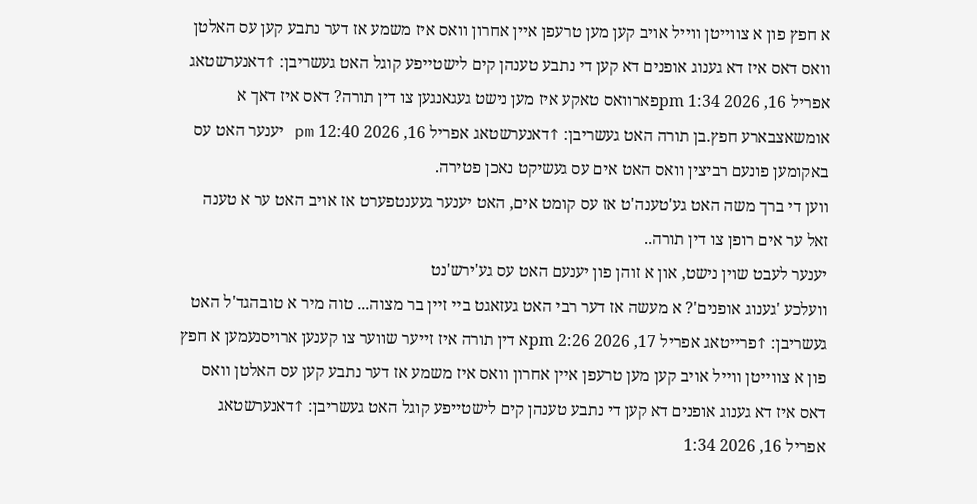א חפץ פון א צווייטן ווייל אויב קען מען טרעפן איין אחרון וואס איז משמע אז דער נתבע קען עס האלטן וואס דאס איז דא גענוג אופנים דא קען די נתבע טענהן קים לישטייפע קוגל האט געשריבן: ↑דאנערשטאג אפריל 16, 2026 1:34 pmפארוואס טאקע איז מען נישט געגאנגען צו דין תורה? דאס איז דאך א אומשאצבארע חפץ.בן תורה האט געשריבן: ↑דאנערשטאג אפריל 16, 2026 12:40 pm יענער האט עס באקומען פונעם רביצין וואס האט אים עס געשיקט נאכן פטירה.
ווען די ברך משה האט גע'טענה'ט אז עס קומט אים, האט יענער געענטפערט אז אויב האט ער א טענה זאל ער אים רופן צו דין תורה..
יענער לעבט שוין נישט, און א זוהן פון יענעם האט עס גע'ירש'נט
וועלכע 'גענוג אופנים'? א מעשה אז דער רבי האט געזאגט ביי זיין בר מצוה... טוה מיר א טובהגד'ל האט געשריבן: ↑פרייטאג אפריל 17, 2026 2:26 pmא דין תורה איז זייער שווער צו קענען ארויסנעמען א חפץ פון א צווייטן ווייל אויב קען מען טרעפן איין אחרון וואס איז משמע אז דער נתבע קען עס האלטן וואס דאס איז דא גענוג אופנים דא קען די נתבע טענהן קים לישטייפע קוגל האט געשריבן: ↑דאנערשטאג אפריל 16, 2026 1:34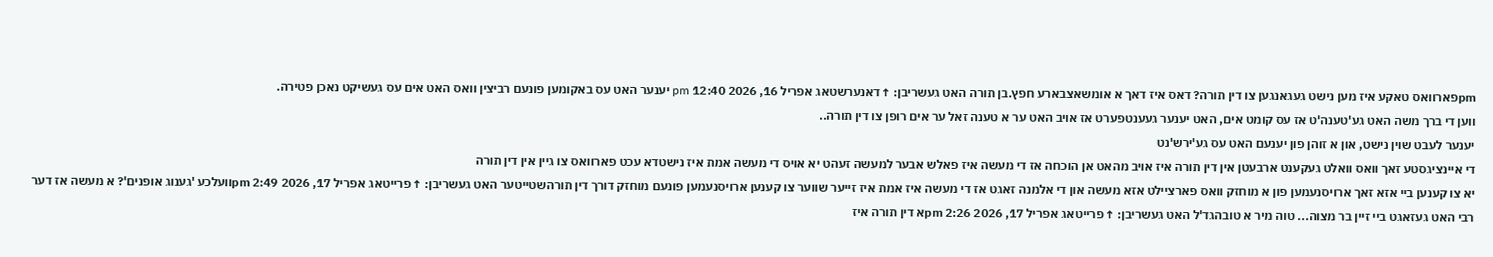pmפארוואס טאקע איז מען נישט געגאנגען צו דין תורה? דאס איז דאך א אומשאצבארע חפץ.בן תורה האט געשריבן: ↑דאנערשטאג אפריל 16, 2026 12:40 pm יענער האט עס באקומען פונעם רביצין וואס האט אים עס געשיקט נאכן פטירה.
ווען די ברך משה האט גע'טענה'ט אז עס קומט אים, האט יענער געענטפערט אז אויב האט ער א טענה זאל ער אים רופן צו דין תורה..
יענער לעבט שוין נישט, און א זוהן פון יענעם האט עס גע'ירש'נט
די איינציגסטע זאך וואס וואלט געקענט ארבעטן אין דין תורה איז אויב מהאט אן הוכחה אז די מעשה איז פאלש אבער למעשה זעהט יא אויס די מעשה אמת איז נישטדא עכט פארוואס צו גיין אין דין תורה
יא צו קענען ביי אזא זאך ארויסנעמען פון א מוחזק וואס פארציילט אזא מעשה און די אלמנה זאגט אז די מעשה איז אמת איז זייער שווער צו קענען ארויסנעמען פונעם מוחזק דורך דין תורהשטייטער האט געשריבן: ↑פרייטאג אפריל 17, 2026 2:49 pmוועלכע 'גענוג אופנים'? א מעשה אז דער רבי האט געזאגט ביי זיין בר מצוה... טוה מיר א טובהגד'ל האט געשריבן: ↑פרייטאג אפריל 17, 2026 2:26 pmא דין תורה איז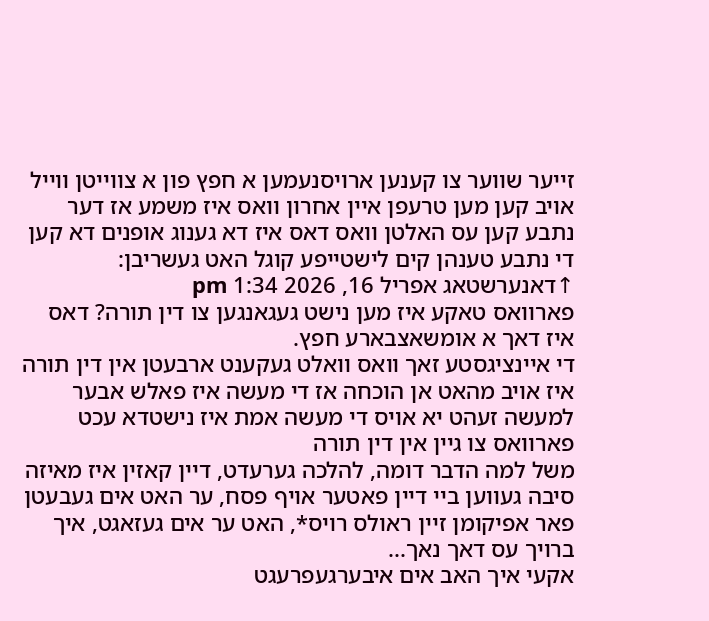זייער שווער צו קענען ארויסנעמען א חפץ פון א צווייטן ווייל אויב קען מען טרעפן איין אחרון וואס איז משמע אז דער נתבע קען עס האלטן וואס דאס איז דא גענוג אופנים דא קען די נתבע טענהן קים לישטייפע קוגל האט געשריבן: ↑דאנערשטאג אפריל 16, 2026 1:34 pm
פארוואס טאקע איז מען נישט געגאנגען צו דין תורה? דאס איז דאך א אומשאצבארע חפץ.
די איינציגסטע זאך וואס וואלט געקענט ארבעטן אין דין תורה איז אויב מהאט אן הוכחה אז די מעשה איז פאלש אבער למעשה זעהט יא אויס די מעשה אמת איז נישטדא עכט פארוואס צו גיין אין דין תורה
משל למה הדבר דומה, להלכה גערעדט, דיין קאזין איז מאיזה סיבה געווען ביי דיין פאטער אויף פסח, ער האט אים געבעטן פאר אפיקומן זיין ראולס רויס*, האט ער אים געזאגט, איך ברויך עס דאך נאך...
אקעי איך האב אים איבערגעפרעגט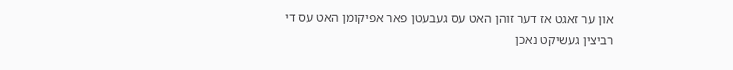און ער זאגט אז דער זוהן האט עס געבעטן פאר אפיקומן האט עס די רביצין געשיקט נאכן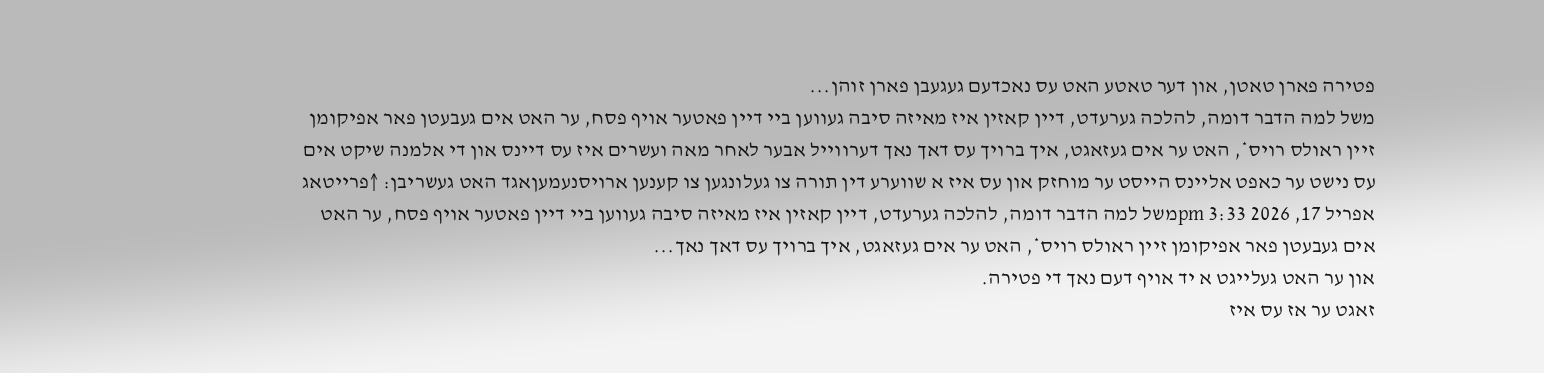פטירה פארן טאטן, און דער טאטע האט עס נאכדעם געגעבן פארן זוהן...
משל למה הדבר דומה, להלכה גערעדט, דיין קאזין איז מאיזה סיבה געווען ביי דיין פאטער אויף פסח, ער האט אים געבעטן פאר אפיקומן זיין ראולס רויס*, האט ער אים געזאגט, איך ברויך עס דאך נאך דערווייל אבער לאחר מאה ועשרים איז עס דיינס און די אלמנה שיקט אים עס נישט ער כאפט אליינס הייסט ער מוחזק און עס איז א שווערע דין תורה צו געלונגען צו קענען ארויסנעמעןאגד האט געשריבן: ↑פרייטאג אפריל 17, 2026 3:33 pmמשל למה הדבר דומה, להלכה גערעדט, דיין קאזין איז מאיזה סיבה געווען ביי דיין פאטער אויף פסח, ער האט אים געבעטן פאר אפיקומן זיין ראולס רויס*, האט ער אים געזאגט, איך ברויך עס דאך נאך...
און ער האט געלייגט א יד אויף דעם נאך די פטירה.
זאגט ער אז עס איז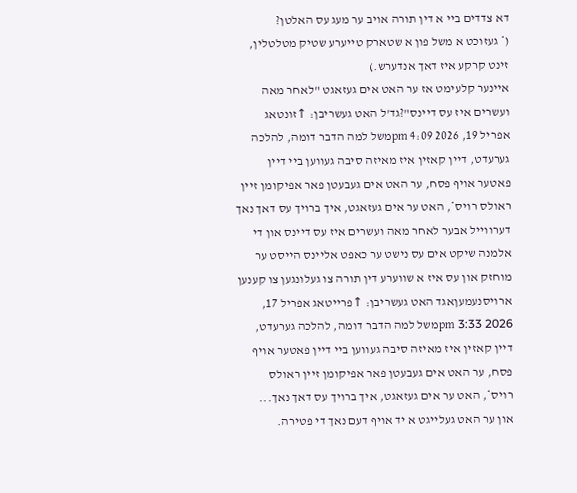דא צדדים ביי א דין תורה אויב ער מעג עס האלטן?
(* געזוכט א משל פון א שטארק טייערע שטיק מטלטלין, זינט קרקע איז דאך אנדערש.)
איינער קלעימט אז ער האט אים געזאגט "לאחר מאה ועשרים איז עס דיינס"?גד'ל האט געשריבן: ↑זונטאג אפריל 19, 2026 4:09 pmמשל למה הדבר דומה, להלכה גערעדט, דיין קאזין איז מאיזה סיבה געווען ביי דיין פאטער אויף פסח, ער האט אים געבעטן פאר אפיקומן זיין ראולס רויס*, האט ער אים געזאגט, איך ברויך עס דאך נאך דערווייל אבער לאחר מאה ועשרים איז עס דיינס און די אלמנה שיקט אים עס נישט ער כאפט אליינס הייסט ער מוחזק און עס איז א שווערע דין תורה צו געלונגען צו קענען ארויסנעמעןאגד האט געשריבן: ↑פרייטאג אפריל 17, 2026 3:33 pmמשל למה הדבר דומה, להלכה גערעדט, דיין קאזין איז מאיזה סיבה געווען ביי דיין פאטער אויף פסח, ער האט אים געבעטן פאר אפיקומן זיין ראולס רויס*, האט ער אים געזאגט, איך ברויך עס דאך נאך...
און ער האט געלייגט א יד אויף דעם נאך די פטירה.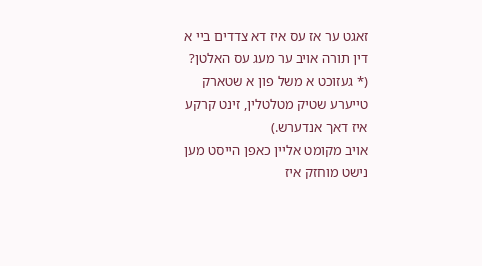זאגט ער אז עס איז דא צדדים ביי א דין תורה אויב ער מעג עס האלטן?
(* געזוכט א משל פון א שטארק טייערע שטיק מטלטלין, זינט קרקע איז דאך אנדערש.)
אויב מקומט אליין כאפן הייסט מען נישט מוחזק איז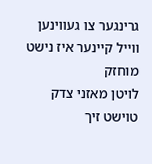גרינגער צו געווינען ווייל קיינער איז נישט מוחזק
לויטן מאזני צדק טוישט זיך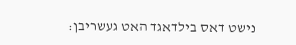נישט דאס בילדאגד האט געשריבן: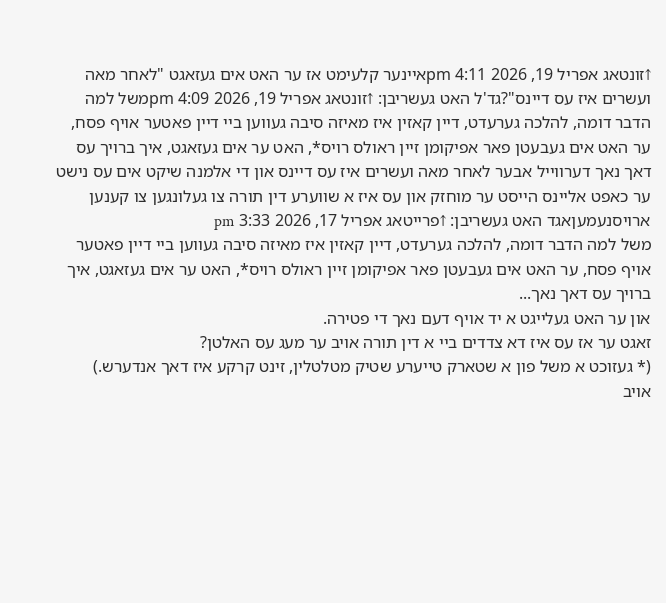↑זונטאג אפריל 19, 2026 4:11 pmאיינער קלעימט אז ער האט אים געזאגט "לאחר מאה ועשרים איז עס דיינס"?גד'ל האט געשריבן: ↑זונטאג אפריל 19, 2026 4:09 pmמשל למה הדבר דומה, להלכה גערעדט, דיין קאזין איז מאיזה סיבה געווען ביי דיין פאטער אויף פסח, ער האט אים געבעטן פאר אפיקומן זיין ראולס רויס*, האט ער אים געזאגט, איך ברויך עס דאך נאך דערווייל אבער לאחר מאה ועשרים איז עס דיינס און די אלמנה שיקט אים עס נישט ער כאפט אליינס הייסט ער מוחזק און עס איז א שווערע דין תורה צו געלונגען צו קענען ארויסנעמעןאגד האט געשריבן: ↑פרייטאג אפריל 17, 2026 3:33 pm
משל למה הדבר דומה, להלכה גערעדט, דיין קאזין איז מאיזה סיבה געווען ביי דיין פאטער אויף פסח, ער האט אים געבעטן פאר אפיקומן זיין ראולס רויס*, האט ער אים געזאגט, איך ברויך עס דאך נאך...
און ער האט געלייגט א יד אויף דעם נאך די פטירה.
זאגט ער אז עס איז דא צדדים ביי א דין תורה אויב ער מעג עס האלטן?
(* געזוכט א משל פון א שטארק טייערע שטיק מטלטלין, זינט קרקע איז דאך אנדערש.)
אויב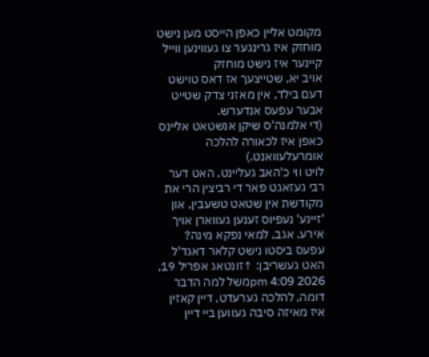מקומט אליין כאפן הייסט מען נישט מוחזק איז גרינגער צו געווינען ווייל קיינער איז נישט מוחזק
אויב יא, שטייצעך אז דאס טוישט דעם בילד, אין מאזני צדק שטייט אבער עפעס אנדערש.
(די אלמנה'ס שיקן אנשטאט אליינס כאפן איז לכאורה להלכה אומרעלעוואנט.)
לויט ווי כ'האב געליינט, האט דער רבי געזאגט פאר די רביצין הרי את מקודשת אין שטאט טשעבין, און 'זיינע' נעפיוס זענען געווארן אויך אירע. אגב, למאי נפקא מינה?
עפעס ביסטו נישט קלאר דאגד'ל האט געשריבן: ↑זונטאג אפריל 19, 2026 4:09 pmמשל למה הדבר דומה, להלכה גערעדט, דיין קאזין איז מאיזה סיבה געווען ביי דיין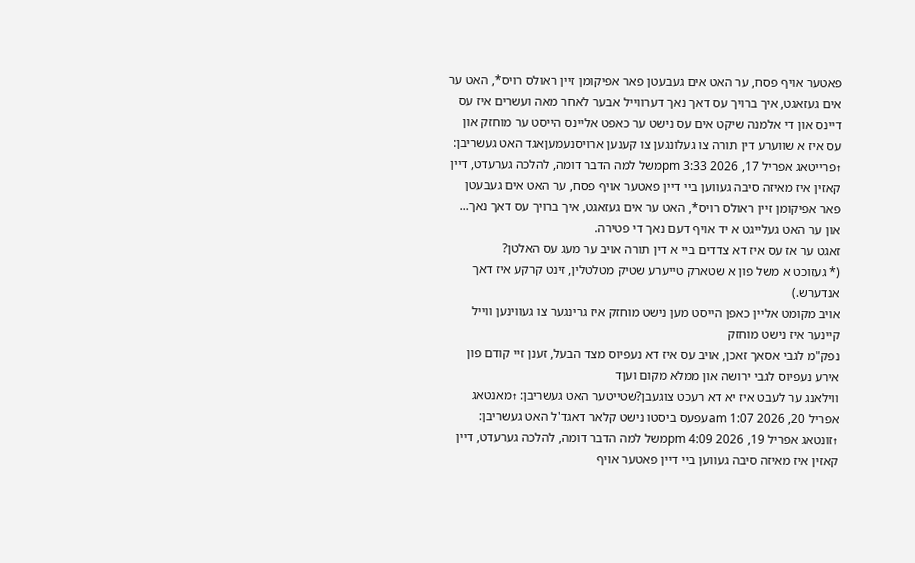פאטער אויף פסח, ער האט אים געבעטן פאר אפיקומן זיין ראולס רויס*, האט ער אים געזאגט, איך ברויך עס דאך נאך דערווייל אבער לאחר מאה ועשרים איז עס דיינס און די אלמנה שיקט אים עס נישט ער כאפט אליינס הייסט ער מוחזק און עס איז א שווערע דין תורה צו געלונגען צו קענען ארויסנעמעןאגד האט געשריבן: ↑פרייטאג אפריל 17, 2026 3:33 pmמשל למה הדבר דומה, להלכה גערעדט, דיין קאזין איז מאיזה סיבה געווען ביי דיין פאטער אויף פסח, ער האט אים געבעטן פאר אפיקומן זיין ראולס רויס*, האט ער אים געזאגט, איך ברויך עס דאך נאך...
און ער האט געלייגט א יד אויף דעם נאך די פטירה.
זאגט ער אז עס איז דא צדדים ביי א דין תורה אויב ער מעג עס האלטן?
(* געזוכט א משל פון א שטארק טייערע שטיק מטלטלין, זינט קרקע איז דאך אנדערש.)
אויב מקומט אליין כאפן הייסט מען נישט מוחזק איז גרינגער צו געווינען ווייל קיינער איז נישט מוחזק
נפק"מ לגבי אסאך זאכן, אויב עס איז דא נעפיוס מצד הבעל, זענן זיי קודם פון אירע נעפיוס לגבי ירושה און ממלא מקום ועןד
ווילאנג ער לעבט איז יא דא רעכט צוגעבן?שטייטער האט געשריבן: ↑מאנטאג אפריל 20, 2026 1:07 amעפעס ביסטו נישט קלאר דאגד'ל האט געשריבן: ↑זונטאג אפריל 19, 2026 4:09 pmמשל למה הדבר דומה, להלכה גערעדט, דיין קאזין איז מאיזה סיבה געווען ביי דיין פאטער אויף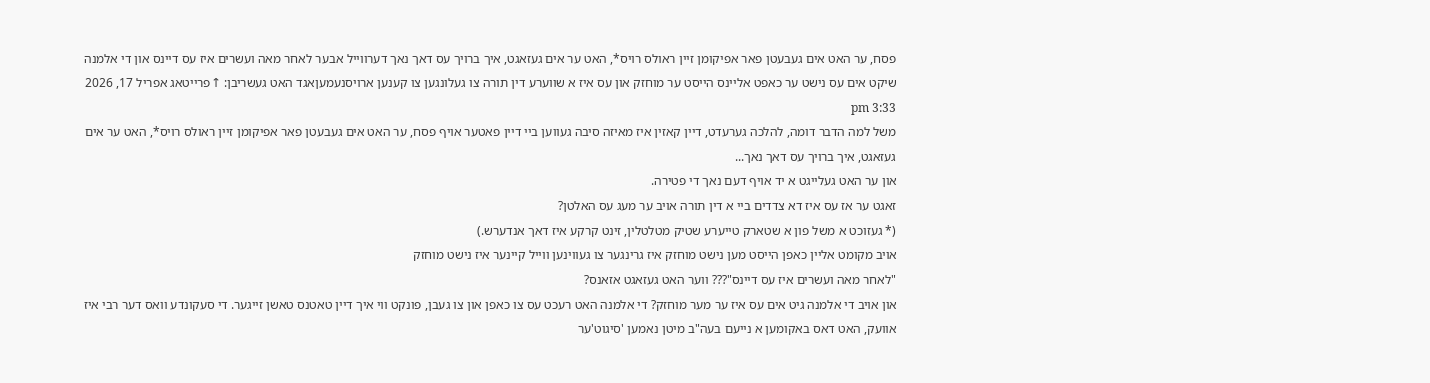פסח, ער האט אים געבעטן פאר אפיקומן זיין ראולס רויס*, האט ער אים געזאגט, איך ברויך עס דאך נאך דערווייל אבער לאחר מאה ועשרים איז עס דיינס און די אלמנה שיקט אים עס נישט ער כאפט אליינס הייסט ער מוחזק און עס איז א שווערע דין תורה צו געלונגען צו קענען ארויסנעמעןאגד האט געשריבן: ↑פרייטאג אפריל 17, 2026 3:33 pm
משל למה הדבר דומה, להלכה גערעדט, דיין קאזין איז מאיזה סיבה געווען ביי דיין פאטער אויף פסח, ער האט אים געבעטן פאר אפיקומן זיין ראולס רויס*, האט ער אים געזאגט, איך ברויך עס דאך נאך...
און ער האט געלייגט א יד אויף דעם נאך די פטירה.
זאגט ער אז עס איז דא צדדים ביי א דין תורה אויב ער מעג עס האלטן?
(* געזוכט א משל פון א שטארק טייערע שטיק מטלטלין, זינט קרקע איז דאך אנדערש.)
אויב מקומט אליין כאפן הייסט מען נישט מוחזק איז גרינגער צו געווינען ווייל קיינער איז נישט מוחזק
"לאחר מאה ועשרים איז עס דיינס"??? ווער האט געזאגט אזאנס?
און אויב די אלמנה גיט אים עס איז ער מער מוחזק? די אלמנה האט רעכט עס צו כאפן און צו געבן, פונקט ווי איך דיין טאטנס טאשן זייגער. די סעקונדע וואס דער רבי איז אוועק, האט דאס באקומען א נייעם בעה"ב מיטן נאמען 'סיגוט'ער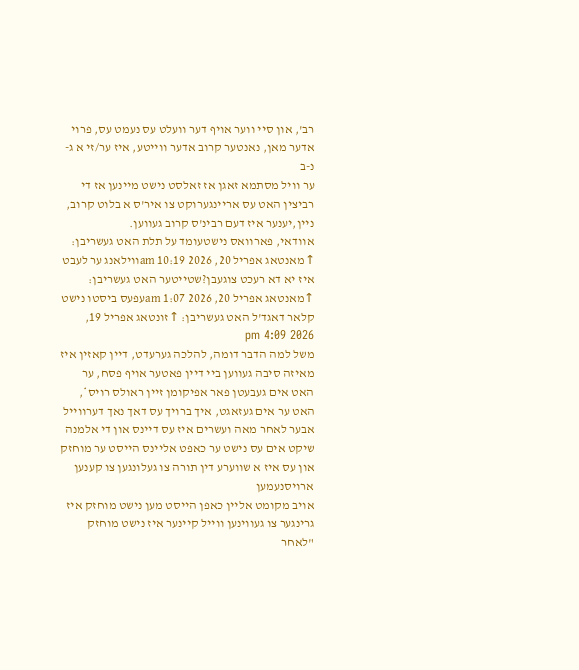רב', און סיי ווער אויף דער וועלט עס נעמט עס, פרוי אדער מאן, נאנטער קרוב אדער ווייטע, איז ער/זי א ג-נ-ב
ער וויל מסתמא זאגן אז זאלסט נישט מיינען אז די רביצין האט עס אריינגערוקט צו איר'ס א בלוט קרוב, ניין,יענער איז דעם רבינ'ס קרוב געווען.
אוודאי, פארוואס נישטעומד על תלת האט געשריבן: ↑מאנטאג אפריל 20, 2026 10:19 amווילאנג ער לעבט איז יא דא רעכט צוגעבן?שטייטער האט געשריבן: ↑מאנטאג אפריל 20, 2026 1:07 amעפעס ביסטו נישט קלאר דאגד'ל האט געשריבן: ↑זונטאג אפריל 19, 2026 4:09 pm
משל למה הדבר דומה, להלכה גערעדט, דיין קאזין איז מאיזה סיבה געווען ביי דיין פאטער אויף פסח, ער האט אים געבעטן פאר אפיקומן זיין ראולס רויס*, האט ער אים געזאגט, איך ברויך עס דאך נאך דערווייל אבער לאחר מאה ועשרים איז עס דיינס און די אלמנה שיקט אים עס נישט ער כאפט אליינס הייסט ער מוחזק און עס איז א שווערע דין תורה צו געלונגען צו קענען ארויסנעמען
אויב מקומט אליין כאפן הייסט מען נישט מוחזק איז גרינגער צו געווינען ווייל קיינער איז נישט מוחזק
"לאחר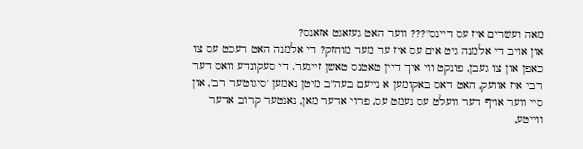מאה ועשרים איז עס דיינס"??? ווער האט געזאגט אזאנס?
און אויב די אלמנה גיט אים עס איז ער מער מוחזק? די אלמנה האט רעכט עס צו כאפן און צו געבן, פונקט ווי איך דיין טאטנס טאשן זייגער. די סעקונדע וואס דער רבי איז אוועק, האט דאס באקומען א נייעם בעה"ב מיטן נאמען 'סיגוט'ער רב', און סיי ווער אויף דער וועלט עס נעמט עס, פרוי אדער מאן, נאנטער קרוב אדער ווייטע,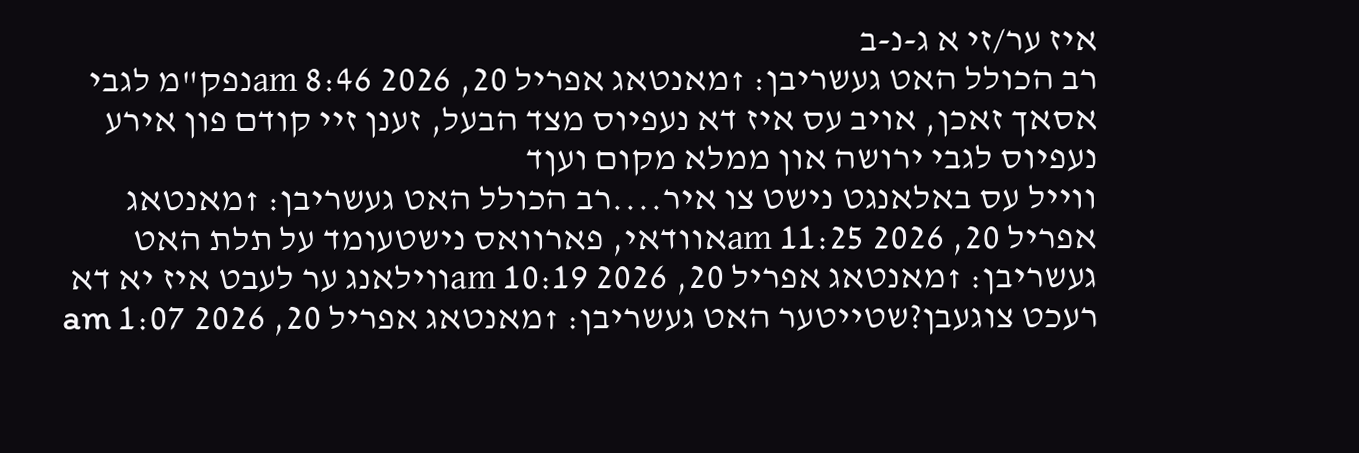איז ער/זי א ג-נ-ב
רב הכולל האט געשריבן: ↑מאנטאג אפריל 20, 2026 8:46 amנפק"מ לגבי אסאך זאכן, אויב עס איז דא נעפיוס מצד הבעל, זענן זיי קודם פון אירע נעפיוס לגבי ירושה און ממלא מקום ועןד
ווייל עס באלאנגט נישט צו איר....רב הכולל האט געשריבן: ↑מאנטאג אפריל 20, 2026 11:25 amאוודאי, פארוואס נישטעומד על תלת האט געשריבן: ↑מאנטאג אפריל 20, 2026 10:19 amווילאנג ער לעבט איז יא דא רעכט צוגעבן?שטייטער האט געשריבן: ↑מאנטאג אפריל 20, 2026 1:07 am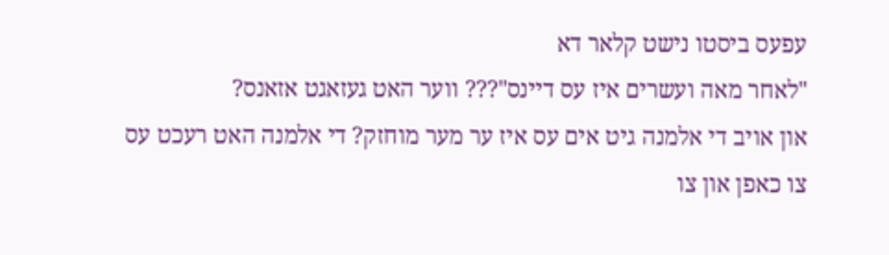עפעס ביסטו נישט קלאר דא
"לאחר מאה ועשרים איז עס דיינס"??? ווער האט געזאגט אזאנס?
און אויב די אלמנה גיט אים עס איז ער מער מוחזק? די אלמנה האט רעכט עס צו כאפן און צו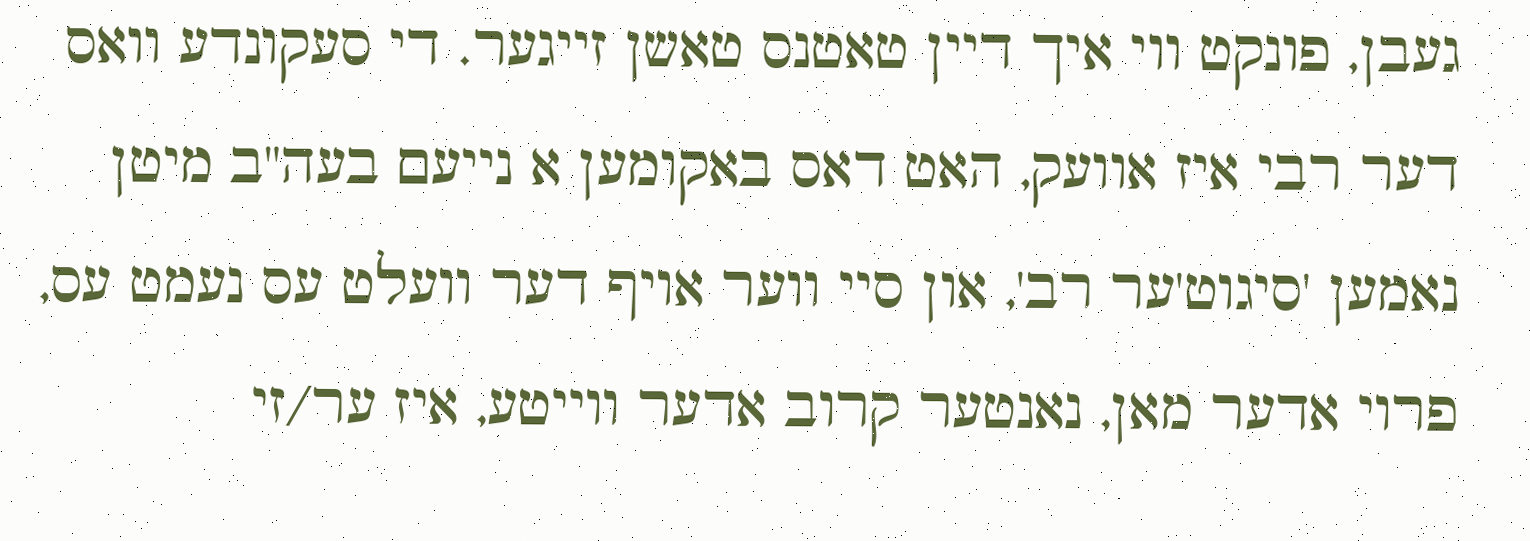געבן, פונקט ווי איך דיין טאטנס טאשן זייגער. די סעקונדע וואס דער רבי איז אוועק, האט דאס באקומען א נייעם בעה"ב מיטן נאמען 'סיגוט'ער רב', און סיי ווער אויף דער וועלט עס נעמט עס, פרוי אדער מאן, נאנטער קרוב אדער ווייטע, איז ער/זי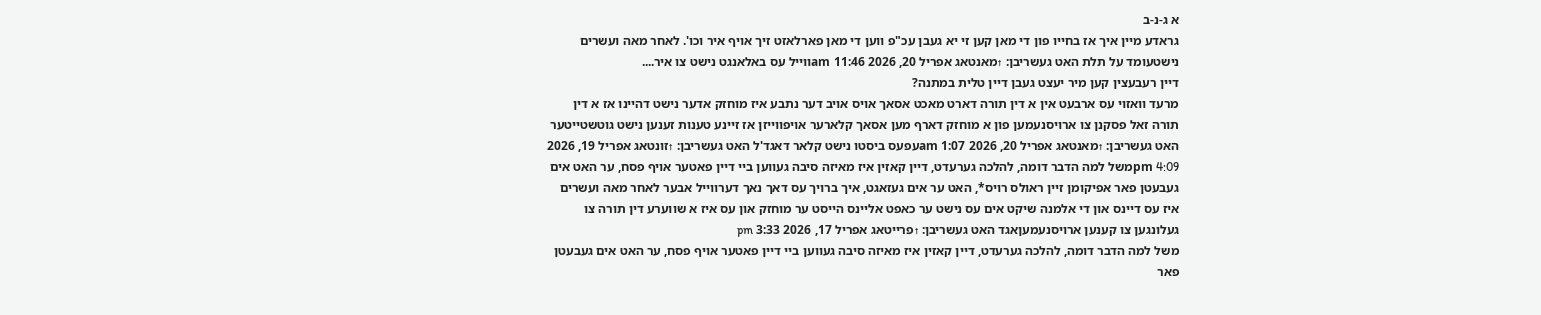א ג-נ-ב
גראדע מיין איך אז בחייו פון די מאן קען זי יא געבן עכ"פ ווען די מאן פארלאזט זיך אויף איר וכו'. לאחר מאה ועשרים נישטעומד על תלת האט געשריבן: ↑מאנטאג אפריל 20, 2026 11:46 amווייל עס באלאנגט נישט צו איר....
דיין רעבעצין קען מיר יעצט געבן דיין טלית במתנה?
מרעד וואזוי עס ארבעט אין א דין תורה דארט מאכט אסאך אויס אויב דער נתבע איז מוחזק אדער נישט דהיינו אז א דין תורה זאל פסקנן צו ארויסנעמען פון א מוחזק דארף מען אסאך קלארער אויפווייזן אז זיינע טענות זענען נישט גוטשטייטער האט געשריבן: ↑מאנטאג אפריל 20, 2026 1:07 amעפעס ביסטו נישט קלאר דאגד'ל האט געשריבן: ↑זונטאג אפריל 19, 2026 4:09 pmמשל למה הדבר דומה, להלכה גערעדט, דיין קאזין איז מאיזה סיבה געווען ביי דיין פאטער אויף פסח, ער האט אים געבעטן פאר אפיקומן זיין ראולס רויס*, האט ער אים געזאגט, איך ברויך עס דאך נאך דערווייל אבער לאחר מאה ועשרים איז עס דיינס און די אלמנה שיקט אים עס נישט ער כאפט אליינס הייסט ער מוחזק און עס איז א שווערע דין תורה צו געלונגען צו קענען ארויסנעמעןאגד האט געשריבן: ↑פרייטאג אפריל 17, 2026 3:33 pm
משל למה הדבר דומה, להלכה גערעדט, דיין קאזין איז מאיזה סיבה געווען ביי דיין פאטער אויף פסח, ער האט אים געבעטן פאר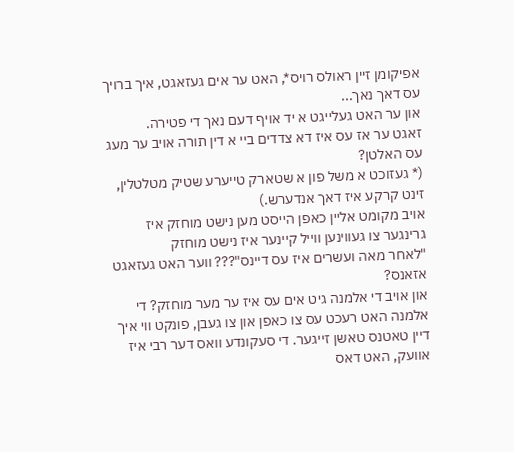אפיקומן זיין ראולס רויס*, האט ער אים געזאגט, איך ברויך עס דאך נאך...
און ער האט געלייגט א יד אויף דעם נאך די פטירה.
זאגט ער אז עס איז דא צדדים ביי א דין תורה אויב ער מעג עס האלטן?
(* געזוכט א משל פון א שטארק טייערע שטיק מטלטלין, זינט קרקע איז דאך אנדערש.)
אויב מקומט אליין כאפן הייסט מען נישט מוחזק איז גרינגער צו געווינען ווייל קיינער איז נישט מוחזק
"לאחר מאה ועשרים איז עס דיינס"??? ווער האט געזאגט אזאנס?
און אויב די אלמנה גיט אים עס איז ער מער מוחזק? די אלמנה האט רעכט עס צו כאפן און צו געבן, פונקט ווי איך דיין טאטנס טאשן זייגער. די סעקונדע וואס דער רבי איז אוועק, האט דאס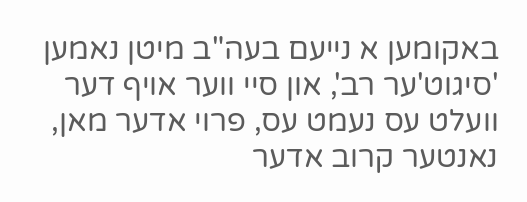באקומען א נייעם בעה"ב מיטן נאמען 'סיגוט'ער רב', און סיי ווער אויף דער וועלט עס נעמט עס, פרוי אדער מאן, נאנטער קרוב אדער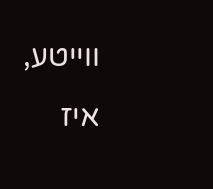ווייטע, איז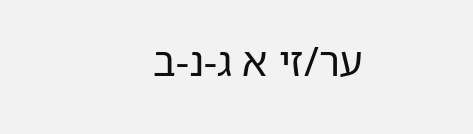ער/זי א ג-נ-ב